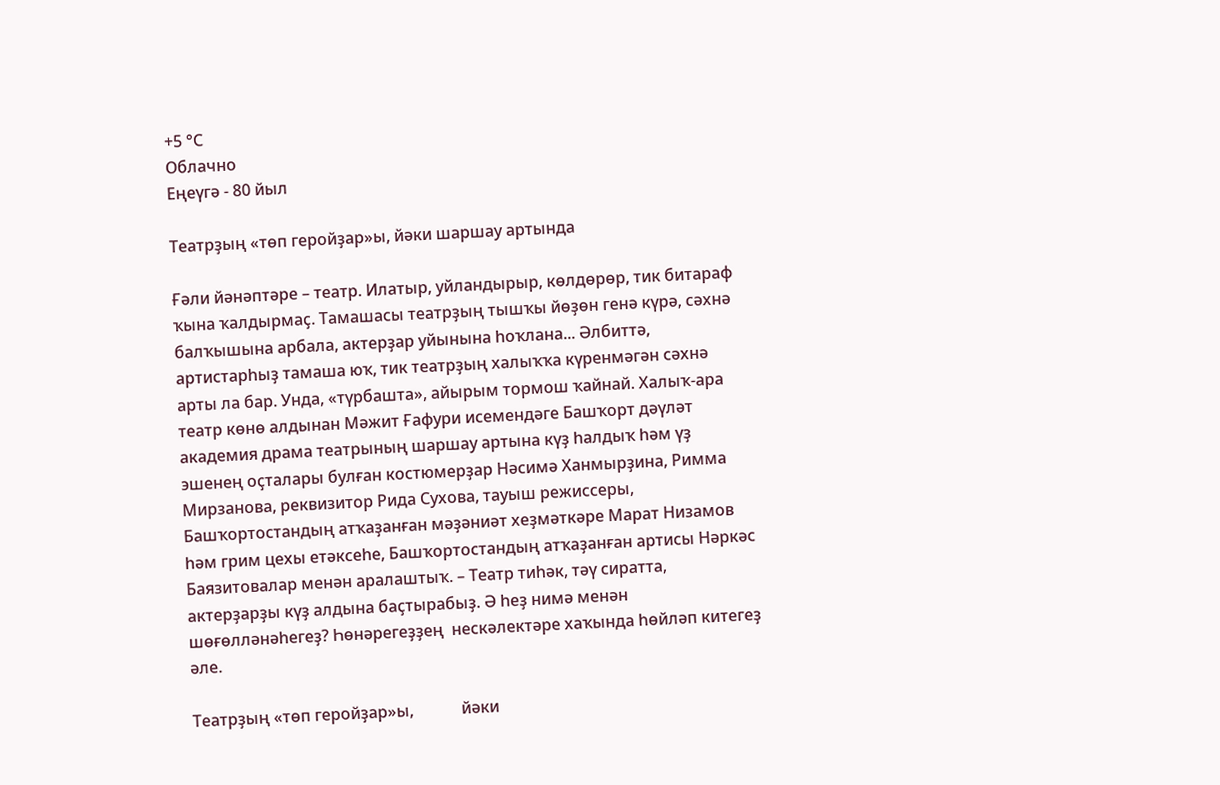+5 °С
Облачно
Еңеүгә - 80 йыл

Театрҙың «төп геройҙар»ы, йәки шаршау артында

Ғәли йәнәптәре – театр. Илатыр, уйландырыр, көлдөрөр, тик битараф ҡына ҡалдырмаҫ. Тамашасы театрҙың тышҡы йөҙөн генә күрә, сәхнә балҡышына арбала, актерҙар уйынына һоҡлана... Әлбиттә, артистарһыҙ тамаша юҡ, тик театрҙың халыҡҡа күренмәгән сәхнә арты ла бар. Унда, «түрбашта», айырым тормош ҡайнай. Халыҡ-ара театр көнө алдынан Мәжит Ғафури исемендәге Башҡорт дәүләт академия драма театрының шаршау артына күҙ һалдыҡ һәм үҙ эшенең оҫталары булған костюмерҙар Нәсимә Ханмырҙина, Римма Мирзанова, реквизитор Рида Сухова, тауыш режиссеры, Башҡортостандың атҡаҙанған мәҙәниәт хеҙмәткәре Марат Низамов һәм грим цехы етәксеһе, Башҡортостандың атҡаҙанған артисы Нәркәс Баязитовалар менән аралаштыҡ. – Театр тиһәк, тәү сиратта, актерҙарҙы күҙ алдына баҫтырабыҙ. Ә һеҙ нимә менән шөғөлләнәһегеҙ? Һөнәрегеҙҙең  нескәлектәре хаҡында һөйләп китегеҙ әле.

Театрҙың «төп геройҙар»ы,            йәки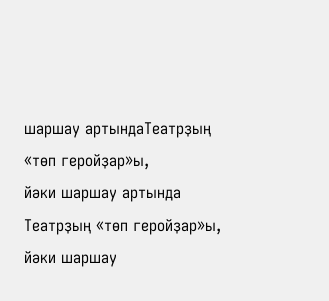шаршау артындаТеатрҙың «төп геройҙар»ы,            йәки шаршау артында
Театрҙың «төп геройҙар»ы, йәки шаршау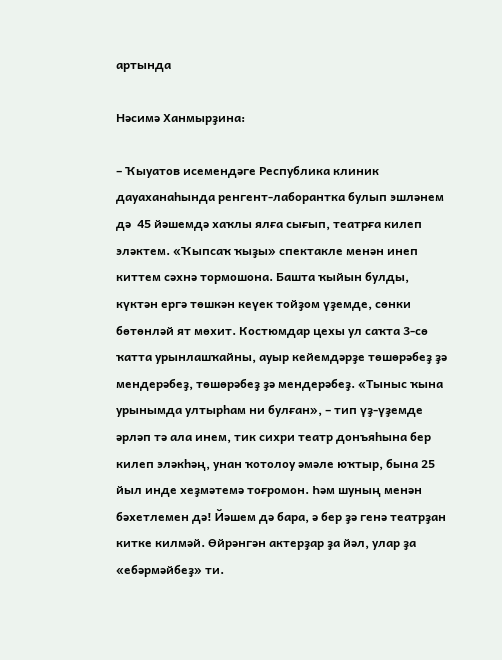артында

Нәсимә Ханмырҙина:

– Ҡыуатов исемендәге Республика клиник дауаханаһында ренгент-лаборантка булып эшләнем дә  45 йәшемдә хаҡлы ялға сығып, театрға килеп эләктем. «Ҡыпсаҡ ҡыҙы» спектакле менән инеп киттем сәхнә тормошона. Башта ҡыйын булды, күктән ергә төшкән кеүек тойҙом үҙемде, сөнки бөтөнләй ят мөхит. Костюмдар цехы ул саҡта 3-сө ҡатта урынлашҡайны, ауыр кейемдәрҙе төшөрәбеҙ ҙә мендерәбеҙ, төшөрәбеҙ ҙә мендерәбеҙ. «Тыныс ҡына урынымда ултырһам ни булған», – тип үҙ-үҙемде әрләп тә ала инем, тик сихри театр донъяһына бер килеп эләкһәң, унан ҡотолоу әмәле юҡтыр, бына 25 йыл инде хеҙмәтемә тоғромон. Һәм шуның менән бәхетлемен дә! Йәшем дә бара, ә бер ҙә генә театрҙан китке килмәй. Өйрәнгән актерҙар ҙа йәл, улар ҙа «ебәрмәйбеҙ» ти.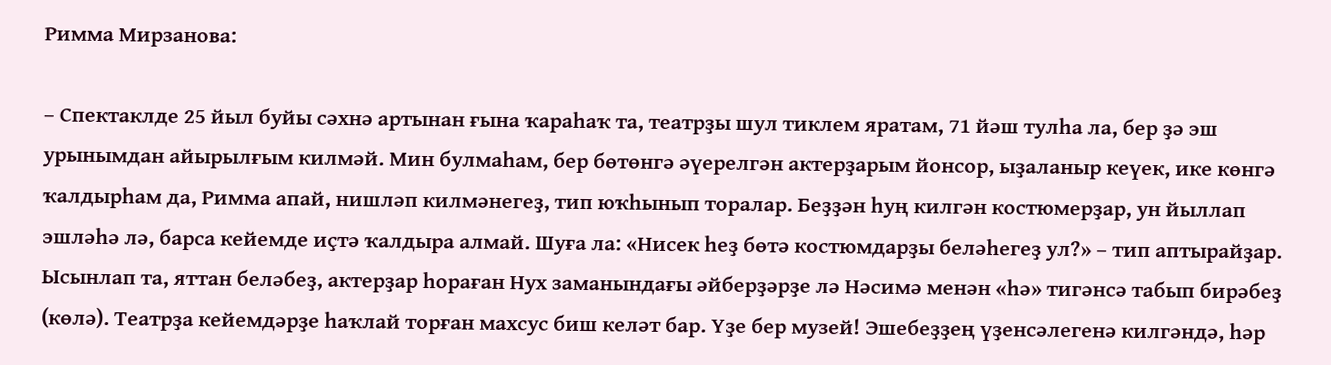Римма Мирзанова:

– Спектаклде 25 йыл буйы сәхнә артынан ғына ҡараһаҡ та, театрҙы шул тиклем яратам, 71 йәш тулһа ла, бер ҙә эш урынымдан айырылғым килмәй. Мин булмаһам, бер бөтөнгә әүерелгән актерҙарым йонсор, ыҙаланыр кеүек, ике көнгә ҡалдырһам да, Римма апай, нишләп килмәнегеҙ, тип юҡһынып торалар. Беҙҙән һуң килгән костюмерҙар, ун йыллап эшләһә лә, барса кейемде иҫтә ҡалдыра алмай. Шуға ла: «Нисек һеҙ бөтә костюмдарҙы беләһегеҙ ул?» – тип аптырайҙар. Ысынлап та, яттан беләбеҙ, актерҙар һораған Нух заманындағы әйберҙәрҙе лә Нәсимә менән «һә» тигәнсә табып бирәбеҙ (көлә). Театрҙа кейемдәрҙе һаҡлай торған махсус биш келәт бар. Үҙе бер музей! Эшебеҙҙең үҙенсәлегенә килгәндә, һәр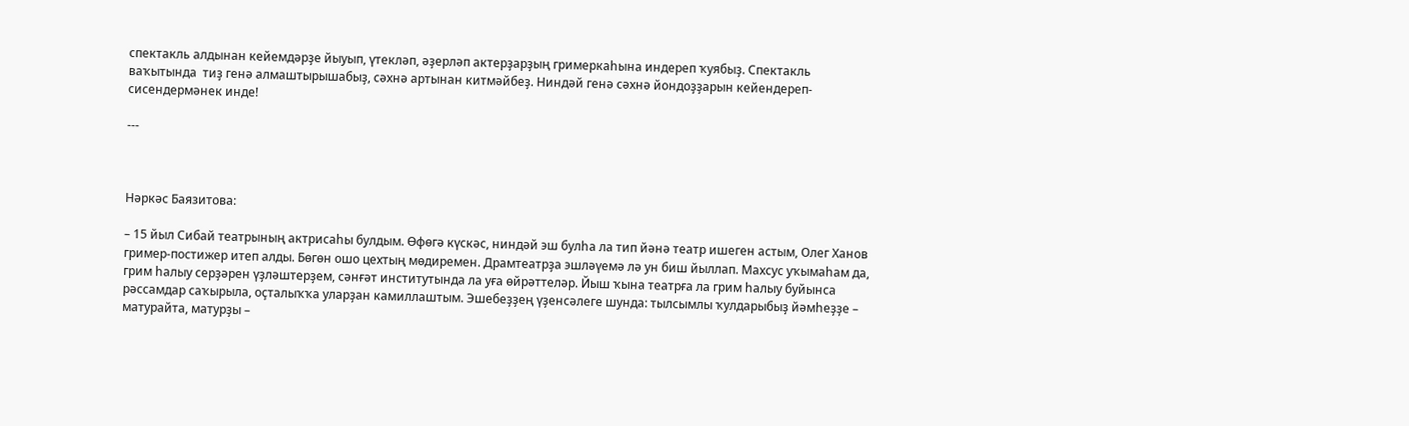спектакль алдынан кейемдәрҙе йыуып, үтекләп, әҙерләп актерҙарҙың гримеркаһына индереп ҡуябыҙ. Спектакль ваҡытында  тиҙ генә алмаштырышабыҙ, сәхнә артынан китмәйбеҙ. Ниндәй генә сәхнә йондоҙҙарын кейендереп-сисендермәнек инде!

---



Нәркәс Баязитова:

– 15 йыл Сибай театрының актрисаһы булдым. Өфөгә күскәс, ниндәй эш булһа ла тип йәнә театр ишеген астым, Олег Ханов гример-постижер итеп алды. Бөгөн ошо цехтың мөдиремен. Драмтеатрҙа эшләүемә лә ун биш йыллап. Махсус уҡымаһам да, грим һалыу серҙәрен үҙләштерҙем, сәнғәт институтында ла уға өйрәттеләр. Йыш ҡына театрға ла грим һалыу буйынса рәссамдар саҡырыла, оҫталыҡҡа уларҙан камиллаштым. Эшебеҙҙең үҙенсәлеге шунда: тылсымлы ҡулдарыбыҙ йәмһеҙҙе – матурайта, матурҙы –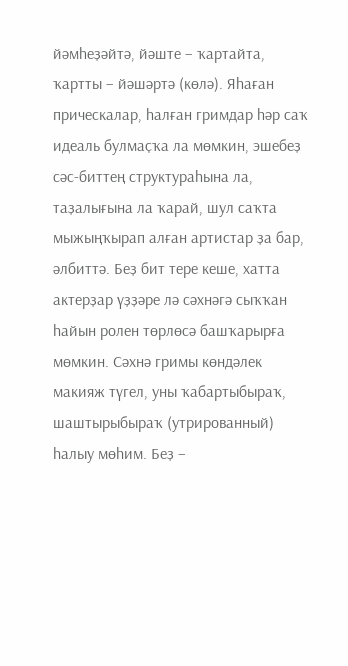йәмһеҙәйтә, йәште – ҡартайта, ҡартты – йәшәртә (көлә). Яһаған прическалар, һалған гримдар һәр саҡ идеаль булмаҫҡа ла мөмкин, эшебеҙ сәс-биттең структураһына ла, таҙалығына ла ҡарай, шул саҡта мыжыңҡырап алған артистар ҙа бар, әлбиттә. Беҙ бит тере кеше, хатта актерҙар үҙҙәре лә сәхнәгә сыҡҡан һайын ролен төрлөсә башҡарырға мөмкин. Сәхнә гримы көндәлек макияж түгел, уны ҡабартыбыраҡ, шаштырыбыраҡ (утрированный) һалыу мөһим. Беҙ –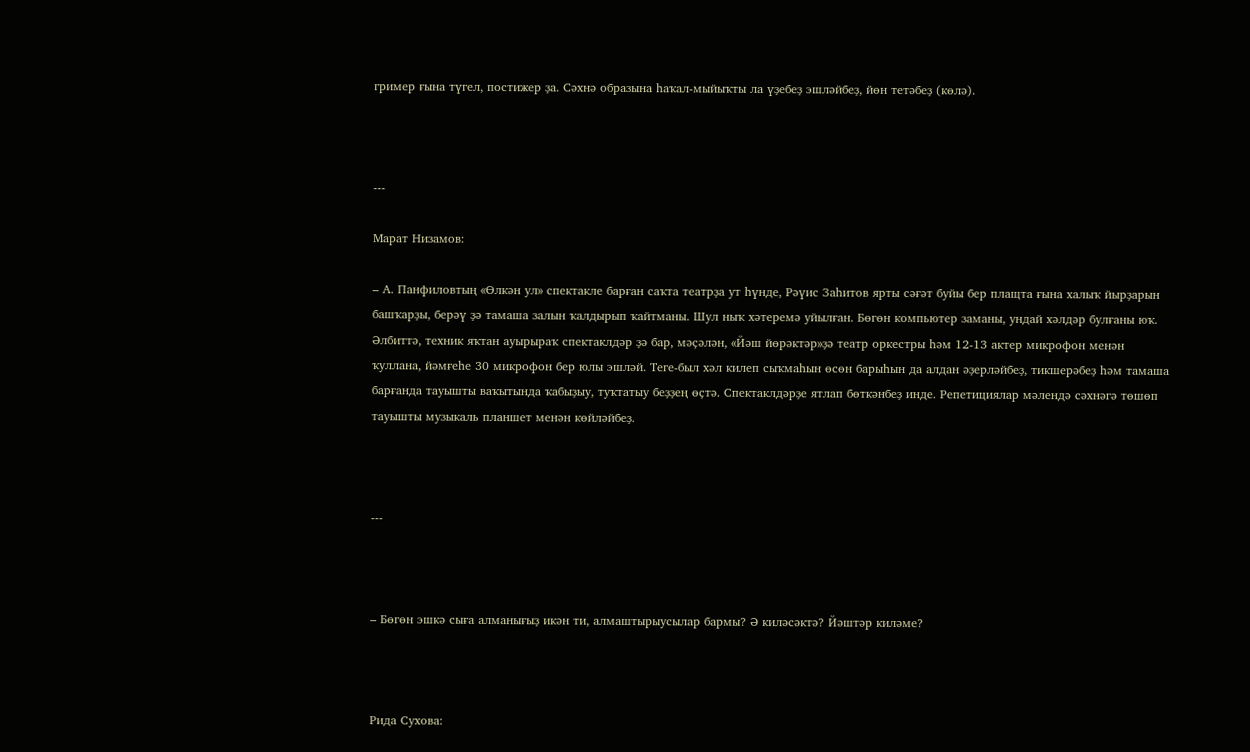гример ғына түгел, постижер ҙа. Сәхнә образына һаҡал-мыйыҡты ла үҙебеҙ эшләйбеҙ, йөн тетәбеҙ (көлә).



---

Марат Низамов:

– А. Панфиловтың «Өлкән ул» спектакле барған саҡта театрҙа ут һүнде, Рәүис Заһитов ярты сәғәт буйы бер плащта ғына халыҡ йырҙарын башҡарҙы, берәү ҙә тамаша залын ҡалдырып ҡайтманы. Шул ныҡ хәтеремә уйылған. Бөгөн компьютер заманы, ундай хәлдәр булғаны юҡ. Әлбиттә, техник яҡтан ауырыраҡ спектаклдәр ҙә бар, мәҫәлән, «Йәш йөрәктәр»ҙә театр оркестры һәм 12-13 актер микрофон менән ҡуллана, йәмғеһе 30 микрофон бер юлы эшләй. Теге-был хәл килеп сыҡмаһын өсөн барыһын да алдан әҙерләйбеҙ, тикшерәбеҙ һәм тамаша барғанда тауышты ваҡытында ҡабыҙыу, туҡтатыу беҙҙең өҫтә. Спектаклдәрҙе ятлап бөткәнбеҙ инде. Репетициялар мәлендә сәхнәгә төшөп тауышты музыкаль планшет менән көйләйбеҙ.



---



– Бөгөн эшкә сыға алманығыҙ икән ти, алмаштырыусылар бармы? Ә киләсәктә? Йәштәр киләме?



Рида Сухова: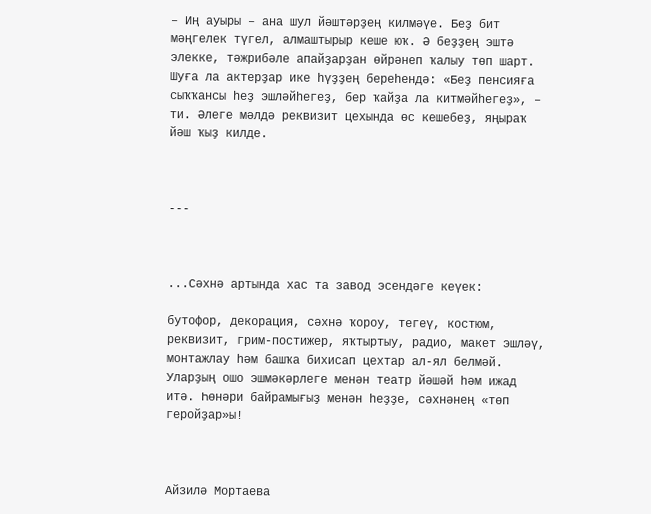– Иң ауыры – ана шул йәштәрҙең килмәүе. Беҙ бит мәңгелек түгел, алмаштырыр кеше юҡ. Ә беҙҙең эштә элекке, тәжрибәле апайҙарҙан өйрәнеп ҡалыу төп шарт. Шуға ла актерҙар ике һүҙҙең береһендә: «Беҙ пенсияға сыҡҡансы һеҙ эшләйһегеҙ, бер ҡайҙа ла китмәйһегеҙ», – ти. Әлеге мәлдә реквизит цехында өс кешебеҙ, яңыраҡ йәш ҡыҙ килде.



---



...Сәхнә артында хас та завод эсендәге кеүек:

бутофор, декорация, сәхнә ҡороу, тегеү, костюм, реквизит, грим-постижер, яҡтыртыу, радио, макет эшләү, монтажлау һәм башҡа бихисап цехтар ал-ял белмәй. Уларҙың ошо эшмәкәрлеге менән театр йәшәй һәм ижад итә. Һөнәри байрамығыҙ менән һеҙҙе, сәхнәнең «төп геройҙар»ы!



Айзилә Мортаева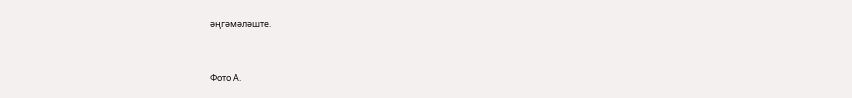әңгәмәләште.



Фото А.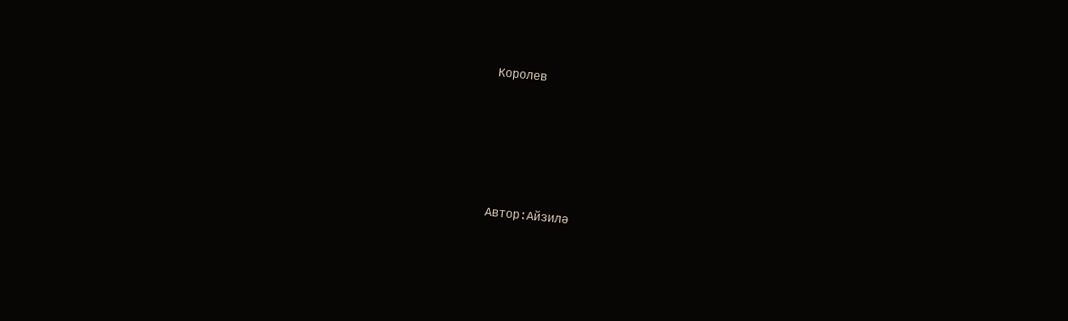Королев







Автор:Айзилә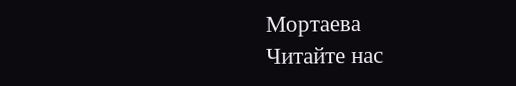Мортаева
Читайте нас